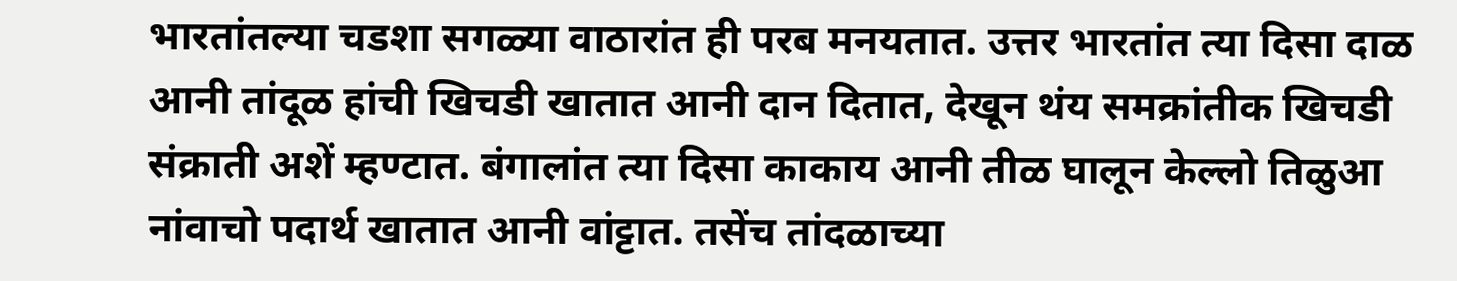भारतांतल्या चडशा सगळ्या वाठारांत ही परब मनयतात. उत्तर भारतांत त्या दिसा दाळ आनी तांदूळ हांची खिचडी खातात आनी दान दितात, देखून थंय समक्रांतीक खिचडी संक्राती अशें म्हण्टात. बंगालांत त्या दिसा काकाय आनी तीळ घालून केल्लो तिळुआ नांवाचो पदार्थ खातात आनी वांट्टात. तसेंच तांदळाच्या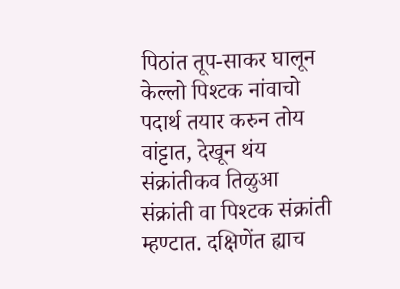पिठांत तूप-साकर घालून केल्लो पिश्टक नांवाचो पदार्थ तयार करुन तोय वांट्टात, देखून थंय संक्रांतीकव तिळुआ संक्रांती वा पिश्टक संक्रांती म्हण्टात. दक्षिणेंत ह्याच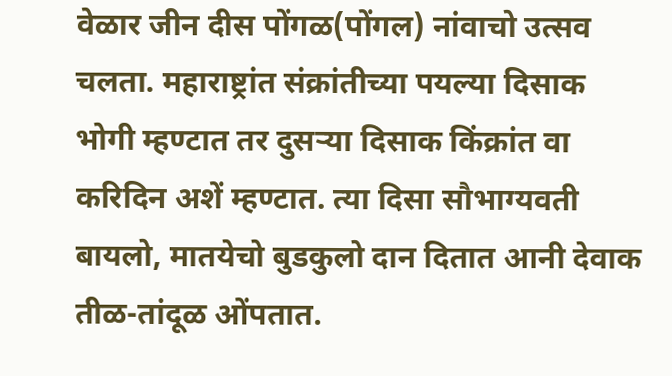वेळार जीन दीस पोंगळ(पोंगल) नांवाचो उत्सव चलता. महाराष्ट्रांत संक्रांतीच्या पयल्या दिसाक भोगी म्हण्टात तर दुसऱ्या दिसाक किंक्रांत वा करिदिन अशें म्हण्टात. त्या दिसा सौभाग्यवती बायलो, मातयेचो बुडकुलो दान दितात आनी देवाक तीळ-तांदूळ ओंपतात.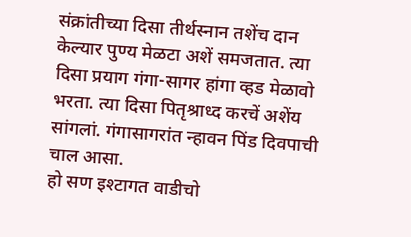संक्रांतीच्या दिसा तीर्थस्नान तशेंच दान केल्यार पुण्य मेळटा अशें समजतात. त्या दिसा प्रयाग गंगा-सागर हांगा व्हड मेळावो भरता. त्या दिसा पितृश्राध्द करचें अशेंय सांगलां. गंगासागरांत न्हावन पिंड दिवपाची चाल आसा.
हो सण इश्टागत वाडीचो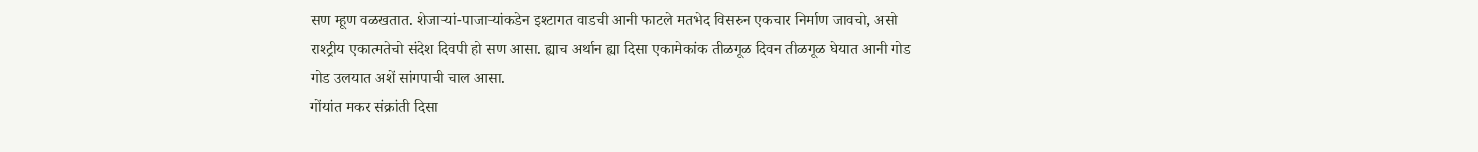सण म्हूण वळखतात. शेजाऱ्यां-पाजाऱ्यांकडेन इश्टागत वाडची आनी फाटले मतभेद विसरुन एकचार निर्माण जावचो, असो राश्ट्रीय एकात्मतेचो संदेश दिवपी हो सण आसा. ह्याच अर्थान ह्या दिसा एकामेकांक तीळगूळ दिवन तीळगूळ घेयात आनी गोड गोड उलयात अशें सांगपाची चाल आसा.
गोंयांत मकर संक्रांती दिसा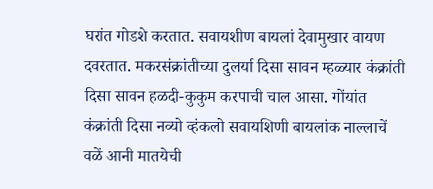घरांत गोडशे करतात. सवायशीण बायलां देवामुखार वायण दवरतात. मकरसंक्रांतीच्या दुलर्या दिसा सावन म्हळ्यार कंक्रांती दिसा सावन हळदी-कुकुम करपाची चाल आसा. गोंयांत कंक्रांती दिसा नव्यो व्हंकलो सवायशिणी बायलांक नाल्लाचें वळें आनी मातयेची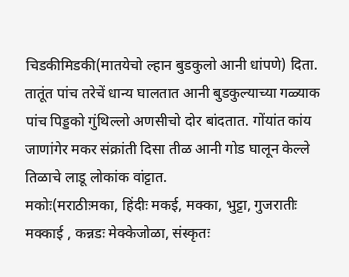चिडकीमिडकी(मातयेचो ल्हान बुडकुलो आनी धांपणे) दिता. तातूंत पांच तरेचें धान्य घालतात आनी बुडकुल्याच्या गळ्याक पांच पिड्डको गुंथिल्लो अणसीचो दोर बांदतात. गोंयांत कांय जाणांगेर मकर संक्रांती दिसा तीळ आनी गोड घालून केल्ले तिळाचे लाडू लोकांक वांट्टात.
मकोः(मराठीःमका, हिंदीः मकई, मक्का, भुट्टा, गुजरातीः मक्काई , कन्नडः मेक्केजोळा, संस्कृतः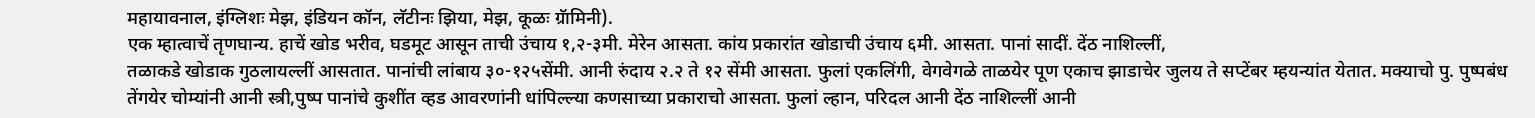महायावनाल, इंग्लिशः मेझ, इंडियन कॉन, लॅटीनः झिया, मेझ, कूळः ग्रॅामिनी).
एक म्हात्वाचें तृणघान्य. हाचें खोड भरीव, घडमूट आसून ताची उंचाय १,२-३मी. मेरेन आसता. कांय प्रकारांत खोडाची उंचाय ६मी. आसता. पानां सादीं. देंठ नाशिल्लीं,
तळाकडे खोडाक गुठलायल्लीं आसतात. पानांची लांबाय ३०-१२५सेंमी. आनी रुंदाय २.२ ते १२ सेंमी आसता. फुलां एकलिंगी, वेगवेगळे ताळयेर पूण एकाच झाडाचेर जुलय ते सप्टेंबर म्हयन्यांत येतात. मक्याचो पु. पुष्पबंध तेंगयेर चोम्यांनी आनी स्त्री,पुष्प पानांचे कुशींत व्हड आवरणांनी धांपिल्ल्या कणसाच्या प्रकाराचो आसता. फुलां ल्हान, परिदल आनी देंठ नाशिल्लीं आनी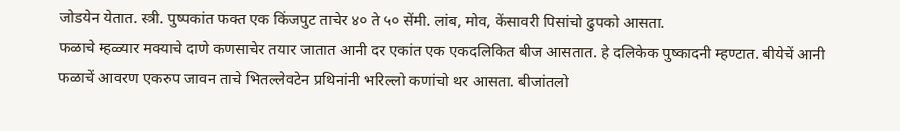जोडयेन येतात. स्त्री. पुष्पकांत फक्त एक किंजपुट ताचेर ४० ते ५० सेंमी. लांब, मोव, केंसावरी पिसांचो ढुपको आसता.
फळाचे म्हळ्यार मक्याचे दाणे कणसाचेर तयार जातात आनी दर एकांत एक एकदलिकित बीज आसतात. हे दलिकेक पुष्कादनी म्हण्टात. बीयेचें आनी फळाचें आवरण एकरुप जावन ताचे भितल्लेवटेन प्रथिनांनी भरिल्लो कणांचो थर आसता. बीजांतलो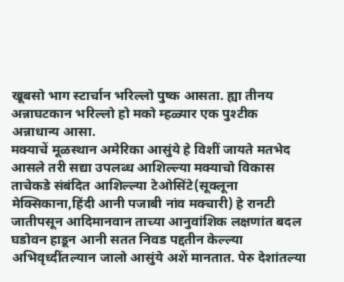खूबसो भाग स्टार्चान भरिल्लो पुष्क आसता. ह्या तीनय अन्नाघटकान भरिल्लो हो मको म्हळ्यार एक पुश्टीक अन्नाधान्य आसा.
मक्याचें मूळस्थान अमेरिका आसुंये हे विशीं जायते मतभेद आसले तरी सद्या उपलब्ध आशिल्ल्या मक्याचो विकास ताचेकडे संबंदित आशिल्ल्या टेओसिंटे(सूक्लूना मेक्सिकाना,हिंदी आनी पजाबी नांव मक्चारी) हे रानटी जातीपसून आदिमानवान ताच्या आनुवांशिक लक्षणांत बदल घडोवन हाडून आनी सतत निवड पद्दतीन केल्ल्या अभिवृध्दींतल्यान जालो आसुंये अशें मानतात. पेरु देशांतल्या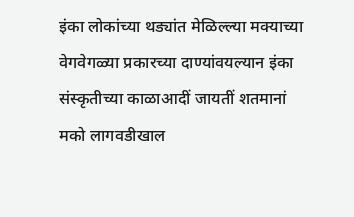इंका लोकांच्या थड्यांत मेळिल्ल्या मक्याच्या वेगवेगळ्या प्रकारच्या दाण्यांवयल्यान इंका संस्कृतीच्या काळाआदीं जायतीं शतमानां मको लागवडीखाल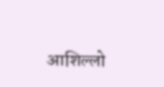आशिल्लो